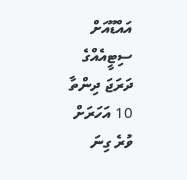އައްޑޫއަށް ސިޓީއެއްގެ ދަރަޖަ ދިންތާ 10 އަހަރަށް ވުރެ ގިނަ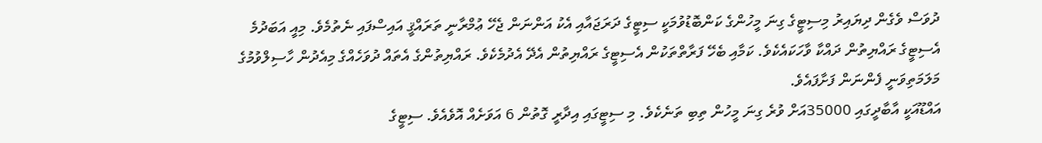ދުވަސް ވެގެން ދިޔައިރު މިސިޓީގެ ގިނަ މީހުންގެ ކަންބޮޑުވުމަކީ ސިޓީގެ ދަރަޖައާއި އެކު އަންނަން ޖެހޭ ޢުމްރާނީ ތަރައްޤީ އައިސްފައި ނެތުމެވެ. މިއީ އަބަދުމެ އެސިޓީގެ ރައްޔިތުން ދައްކާ ވާހަކައެކެވެ. ކަމާއި ބެހޭ ފަރާތްތަކުން އެސިޓީގެ ރައްޔިތުން އެދޭ އެދުމެކެވެ. ރައްޔިތުންގެ އެތައް ދުވަހެއްގެ މިއެދުން ހާސިލްވުމުގެ މަލަމަތިވަނީ ފެންނަން ފަށާފައެވެ.
އައްޑޫއަކީ އާބާދީގައި 35000އަށް ވުރެ ގިނަ މީހުން ތިބި ތަނެކެވެ. މި ސިޓީގައި އިދާރީ ގޮތުން 6 އަވަށެއް އޮވެއެވެ. ސިޓީގެ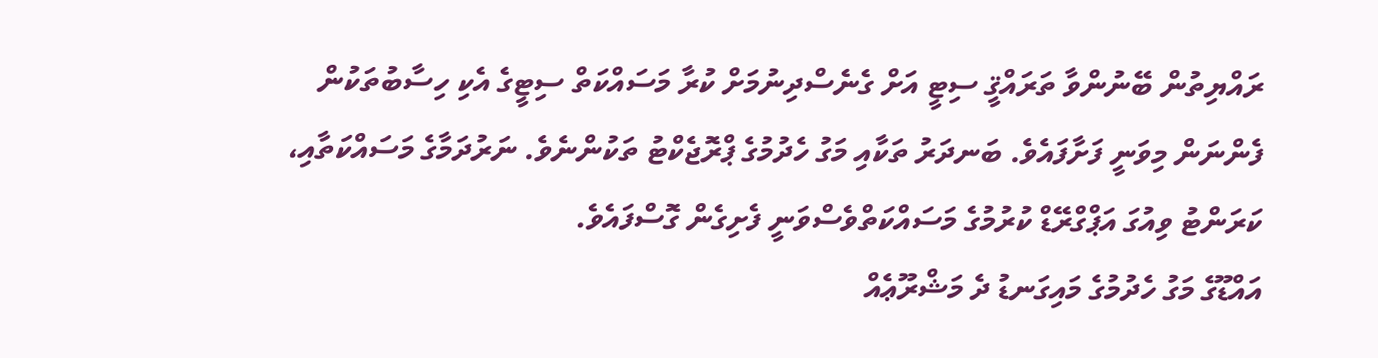ރައްޔިތުން ބޭނުންވާ ތަރައްޤީ ސިޓީ އަށް ގެނެސްދިނުމަށް ކުރާ މަސައްކަތް ސިޓީގެ އެކި ހިސާބުތަކުން ފެންނަން މިވަނީ ފަށާފައެވެ. ބަނދަރު ތަކާއި މަގު ހެދުމުގެ ޕްރޮޖެކްޓު ތަކުންނެވެ. ނަރުދަމާގެ މަސައްކަތާއި، ކަރަންޓު ވިއުގަ އަޕްގްރޭޑް ކުރުމުގެ މަސައްކަތްވެސްވަނީ ފެށިގެން ގޮސްފައެވެ.
އައްޑޫގެ މަގު ހެދުމުގެ މައިގަނޑު ދެ މަޝްރޫޢެއް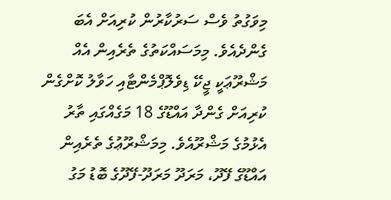މިވަގުތު ވެސް ސަރުކާރުން ކުރިއަށް އެބަ ގެންދެއެވެ. މިމަސައްކަތުގެ ތެރެއިން އެއް މަޝްރޫޢަކީ ޖީކޭ ޑިވެލޮޕްމެންޓާއި ހަވާލު ކޮށްގެން ކުރިއަށް ގެންދާ އައްޑޫގެ 18 މަގެއްގައި ތާރު އެޅުމުގެ މަޝްރޫއެވެ. މިމަޝްރޫޢުގެ ތެރެއިން އައްޑޫގެ ފޭދޫ، މަރަދޫ މަރަދޫ-ފޭދޫގެ ބޮޑު މަގު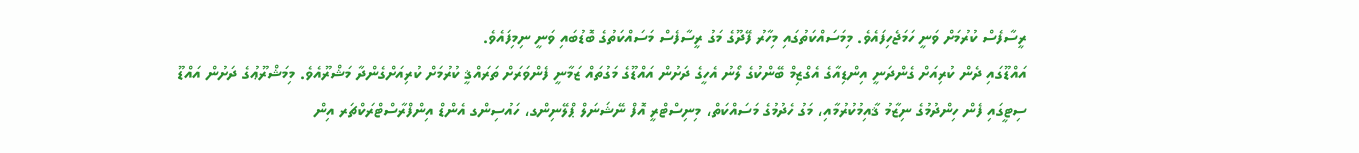ރީސާފެސް ކުރުމަށް ވަނީ ހަމަޖެހިފައެވެ. މިމަސައްކަތުގައި މިހާރު ފޭދޫގެ މަގު ރީސާފެސް މަސައްކަތުގެ ބޮޑުބައި ވަނީ ނިމިފައެވެ.
އައްޑޫގައި ދެން ކުރިއަށް ގެންދަނީ އިންޑިއާގެ އެގްޒިމް ބޭންކުގެ ލޯނު އެހީގެ ދަށުން އައްޑޫގެ މަގުތައް ޒަމާނީ ފެންވަރަށް ތަރައްޤީ ކުރުމަށް ކުރިއަށްގެންދާ މަޝްރޫއެވެ. މިމަޝްރޫޢުގެ ދަށުން އައްޑޫ ސިޓީގައި ފެން ހިންދުމުގެ ނިޒާމު ޤާއިމުކުރުމާއި، މަގު ހެދުމުގެ މަސައްކަތް، މިނިސްޓްރީ އޮފް ނޭޝަނަލް ޕްލޭނިންގ، ހައުސިންގ އެންޑް އިންފްރާސްޓްރަކްޗަރ އިން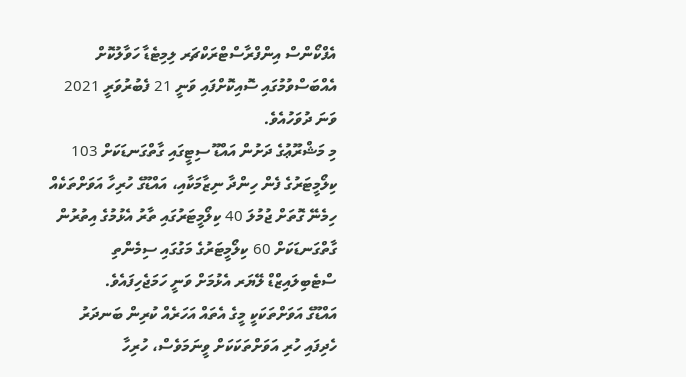އެފްކޯންސް އިންފްރާސްޓްރަކްޗަރ ލިމިޓެޑާ ހަވާލުކޮށް އެއްބަސްވުމުގައި ސޮއިކޮށްފައި ވަނީ 21 ފެބުރުވަރީ 2021 ވަނަ ދުވަހުއެވެ.
މި މަޝްރޫޢުގެ ދަށުން އައްޑޫ ސިޓީގައި ގާތްގަނޑަކަށް 103 ކިލޯމީޓަރުގެ ފެން ހިންދާ ނިޒާމަކާއި، އައްޑޫގެ ހުރިހާ އަވަށްތަކެއް ހިމެނޭ ގޮތަށް ޖުމުލަ 40 ކިލޯމީޓަރުގައި ތާރު އެޅުމުގެ އިތުރުން ގާތްގަނޑަކަށް 60 ކިލޯމީޓަރުގެ މަގުގައި ސިމެންތި ސްޓެބިލައިޒްޑް ލޭޔަރ އެޅުމަށް ވަނީ ހަމަޖެހިފައެވެ.
އައްޑޫގެ އަވަށްތަކަކީ މީގެ އެތައް އަހަރެއް ކުރިން ބަނދަރު ހެދިފައި ހުރި އަވަށްތަކަކަށް ވީނަމަވެސް، ހުރިހާ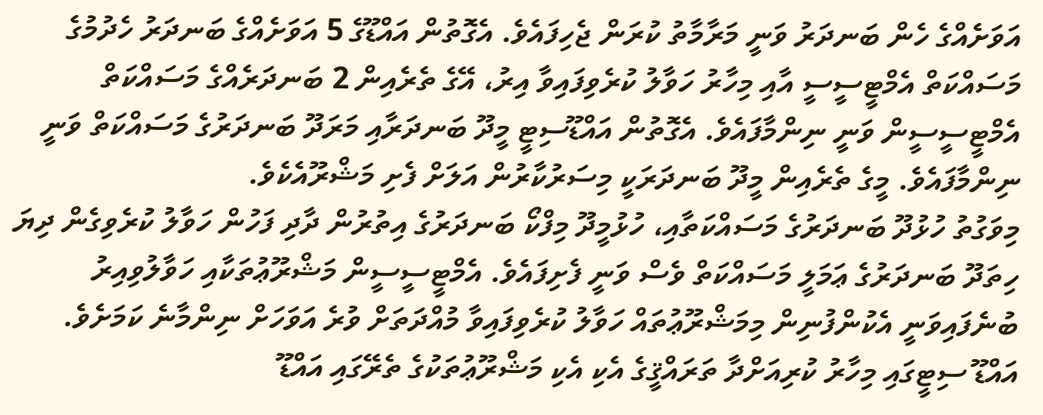އަވަށެއްގެ ހެން ބަނދަރު ވަނީ މަރާމާތު ކުރަން ޖެހިފައެވެ. އެގޮތުން އައްޑޫގެ 5 އަވަށެއްގެ ބަނދަރު ހެދުމުގެ މަސައްކަތް އެމްޓީސީސީ އާއި މިހާރު ހަވާލު ކުރެވިފައިވާ އިރު، އޭގެ ތެރެއިން 2 ބަނދަރެއްގެ މަސައްކަތް އެމްޓީސީސީން ވަނީ ނިންމާފައެވެ. އެގޮތުން އައްޑޫސިޓީ މީދޫ ބަނދަރާއި މަރަދޫ ބަނދަރުގެ މަސައްކަތް ވަނީ ނިންމާފައެވެ. މީގެ ތެރެއިން މީދޫ ބަނދަރަކީ މިސަރުކާރުން އަލަށް ފެށި މަޝްރޫއެކެވެ.
މިވަގުތު ހުޅުދޫ ބަނދަރުގެ މަސައްކަތާއި، ހުޅުމީދޫ މިފްކޯ ބަނދަރުގެ އިތުރުން ދާދި ފަހުން ހަވާލު ކުރެވިގެން ދިޔަ ހިތަދޫ ބަނދަރުގެ ޢަމަލީ މަސައްކަތް ވެސް ވަނީ ފެށިފައެވެ. އެމްޓީސީސީން މަޝްރޫޢުތަކާއި ހަވާލުވިއިރު ބުނެފައިވަނީ އެކުންފުނިން މިމަޝްރޫޢުތައް ހަވާލު ކުރެވިފައިވާ މުއްދަތަށް ވުރެ އަވަހަށް ނިންމާނެ ކަމަށެވެ.
އައްޑޫ ސިޓީގައި މިހާރު ކުރިއަށްދާ ތަރައްޤީގެ އެކި އެކި މަޝްރޫޢުތަކުގެ ތެރޭގައި އައްޑޫ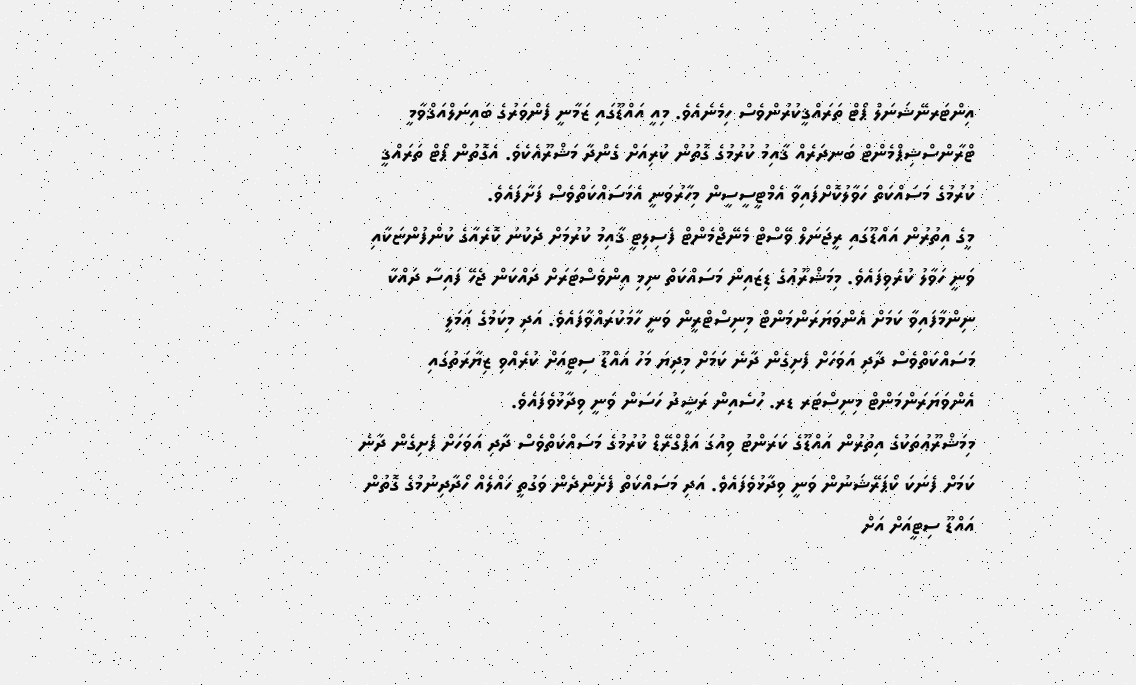އިންޓަރނޭޝަނަލް ޕޯޓް ތަރައްޤީކުރުންވެސް ހިމެނެއެވެ. މިއީ އައްޑޫގައި ޒަމާނީ ފެންވަރުގެ ބައިނަލްއަޤްވާމީ ޓްރާންސްޝިޕްމެންޓް ބަނދަރެއް ޤާއިމު ކުރުމުގެ ގޮތުން ކުރިއަށް ގެންދާ މަޝްރޫއެކެވެ. އެގޮތުން ޕޯޓް ތަރައްޤީ ކުރުމުގެ މަސައްކަތް ހަވާލުކޮށްފައިވާ އެމްޓީސީސީން މިހާރުވަނީ އެމަސައްކަތްވެސް ފަށާފައެވެ.
މީގެ އިތުރުން އައްޑޫގައި ރީޖަނަލް ވޭސްޓް މެނޭޖްމެންޓް ފެސިލިޓީ ޤާއިމު ކުރުމަށް ދެކުނު ކޮރެއާގެ ކުންފުންޏަކާއި ވަނީ ހަވާލު ކުރެވިފައެވެ. މިމަޝްރޫޢުގެ ޑިޒައިން މަސައްކަތް ނިމި އިންވެސްޓަރަށް ދައްކަން ޖެހޭ ފައިސާ ދައްކާ ނިންމާފައިވާ ކަމަށް އެންވަޔަރަންމަންޓް މިނިސްޓްރީން ވަނީ ހާމަކުރައްވާފައެވެ. އަދި މިކަމުގެ ޢަމަލީ މަސައްކަތްވެސް ދާދި އަވަހަށް ފެށިގެން ދާނެ ކަމަށް މިދިޔަ މަހު އައްޑޫ ސިޓީއަށް ކުރެއްވި ޒިޔާރަތުގައި އެންވަޔަރަންމަންޓް މިނިސްޓަރ ޑރ. ހުސެއިން ރަޝީދު ހަސަން ވަނީ ވިދާޅުވެފައެވެ.
މިމަޝްރޫޢުތަކުގެ އިތުރުން އައްޑޫގެ ކަރަންޓު ވިއުގަ އަޕްގްރޭޑް ކުރުމުގެ މަސައްކަތްވެސް ދާދި އަވަހަށް ފެށިގެން ދާނެ ކަމަށް ފެނަކަ ކޯޕަރޭޝަނުން ވަނީ ވިދާޅުވެފައެވެ. އަދި މަސައްކަތް ފެށެންދެން ވަގުތީ ހައްލެއް ހޯދާދިނުމުގެ ގޮތުން އައްޑޫ ސިޓީއަށް އަށް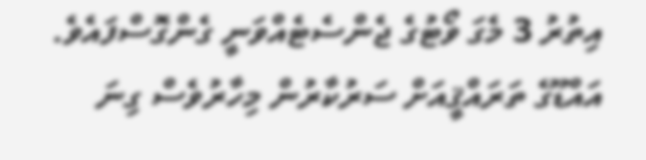އިތުރު 3 މެގަ ވޯޓުގެ ޖެންސެޓެއްވަނީ ގެންގޮސްފައެވެ.
އައްޑޫގެ ތަރައްޤީއަށް ސަރުކާރުން މިހާރުވެސް ގިނަ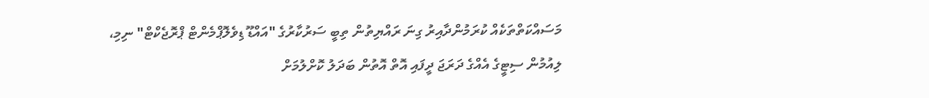މަސައްކަތްތަކެއް ކުރަމުންދާއިރު ގިނަ ރައްޔިތުން ތިބީ ސަރުކާރުގެ "އައްޑޫ ޑިވެލޮޕްމެންޓް ޕްރޮޖެކްޓް" ނިމި، ލިއުމުން ސިޓީގެ އެއްގެ ދަރަޖަ ދީފައި އޮތް އޮތުން ބަދަލު ކޮށްލުމަށް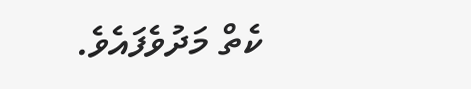ކެތް މަދުވެފައެވެ.